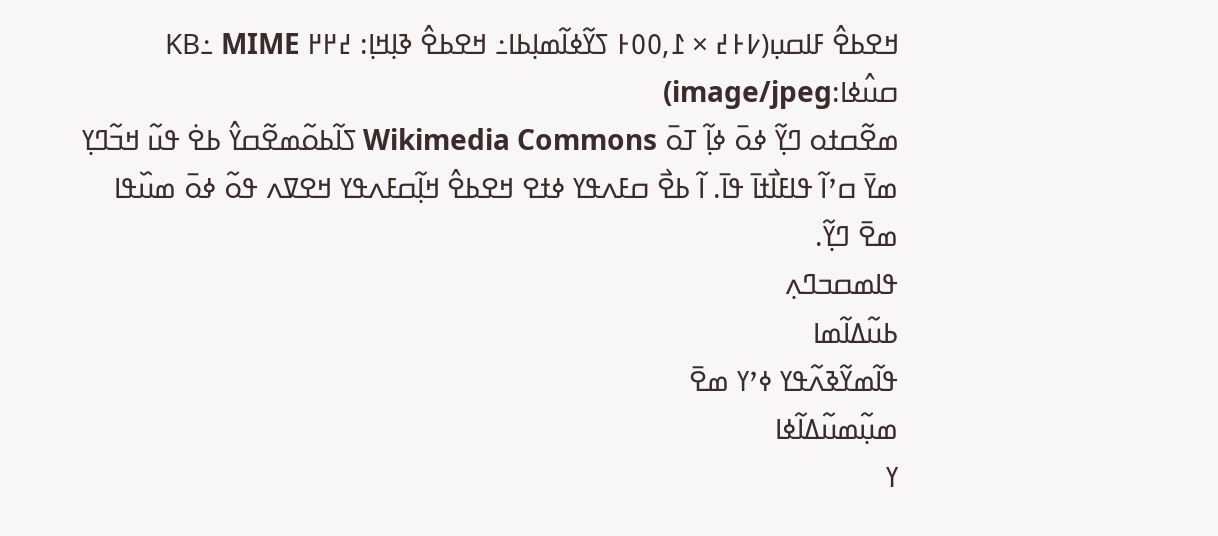ߞߐߕߐ߮ ߓߊߛߎ߲(߇߅߄ × ߁,߀߀߅ ߖߌ߬ߦߊ߬ߘߊ߲ߕߊ߸ ߞߐߕߐ߮ ߢߊ߲ߞߊ߲: ߄߂߂ KB߸ MIME ߛߎ߮ߦߊ:image/jpeg)
ߘߐ߬ߛߙߋ ߣߌ߲߬ ߦߋ߫ ߦߊ߲߬ ߠߋ߫ Wikimedia Commons ߖߊ߬ߕߋ߬ߘߐ߬ߛߌ߮ ߕߐ߭ ߟߎ߬ ߞߏ߬ߣߌ߲ ߘߌ߫ ߛߴߊ߬ ߟߊߓߊ߯ߙߊ߫ ߟߊ߫. ߊ߬ ߕߐ߯ ߛߓߍߟߌ ߦߙߐ ߞߐߕߐ߮ ߞߊ߲߬ߛߓߍߟߌ ߞߐߜߍ ߟߋ߬ ߦߋ߫ ߘߎ߰ߟߊ ߘߐ߫ ߣߌ߲߬.
ߟߊߘߛߏߣߍ߲
ߕߎ߬ߡߊ߬ߘߊ
ߟߊ߬ߘߌ߬ߢߍ߬ߟߌ ߦߴߌ ߘߐ߫
ߘߎ߲߬ߘߎ߬ߡߊ߬ߦߊ
ߌ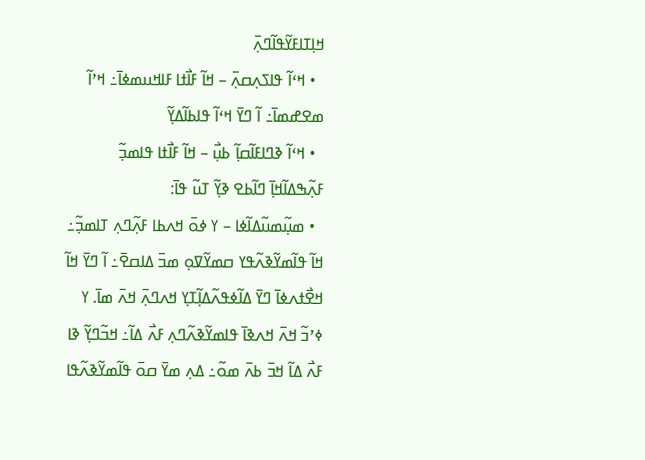ߞߊ߲ߠߊߓߌ߬ߟߊ߬ߣߍ߲߫
  • ߞߵߊ߬ ߟߊߖߍ߲ߛߍ߲߫ – ߞߊ߬ ߓߊ߯ߙߊ ߓߊߞߎߘߦߊ߫߸ ߞߴߊ߬ ߘߐߝߘߊ߫߸ ߊ߬ ߣߌ߫ ߞߵߊ߬ ߟߊߕߊ߬ߡߌ߲߬
  • ߞߵߊ߬ ߢߣߊߓߊ߬ߛߊ߲߬ ߕߎ߲߯ – ߞߊ߬ ߓߊ߯ߙߊ ߟߊߘߏ߲߬
ߓߍ߲߬ߒߡߊ߬ߞߊ߲߫ ߣߊ߬ߕߐ ߢߌ߲߬ ߠߎ߬ ߟߊ߫:
  • ߘߎ߲߬ߘߎ߬ߡߊ߬ߦߊ – ߌ ߦߋ߫ ߞߍߕߊ ߓߍ߲߬ߣߍ߲ ߠߊߘߏ߲߬߸ ߞߊ߬ ߟߊ߬ߘߌ߬ߢߍ߬ߟߌ ߛߘߌ߬ߜߋ߲ ߘߏ߫ ߡߊߛߐ߫߸ ߊ߬ ߣߌ߫ ߞߊ߬ ߞߐ߯ߙߍߦߊ߫ ߣߌ߫ ߡߊ߬ߦߟߍ߬ߡߊ߲߬ߠߌ߲ ߞߍߣߍ߲߫ ߞߍ߫ ߘߊ߫. ߌ ߦߴߏ߬ ߞߍ߫ ߞߍߢߊ߫ ߟߊߘߌ߬ߢߍ߬ߣߍ߲ ߓߍ߯ ߡߊ߬߸ ߞߏ߬ߣߌ߲߬ ߢߊ ߓߍ߯ ߡߊ߬ ߞߏ߫ ߕߍ߫ ߘߋ߬߸ ߡߍ߲ ߘߌ߫ ߛߋ߫ ߟߊ߬ߘߌ߬ߢߍ߬ߟߊ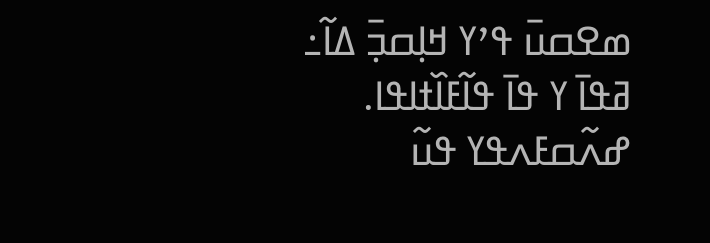ߘߐߛߎ߫ ߟߴߌ ߞߊ߲ߛߏ߲߫ ߡߊ߬߸ ߥߟߊ߫ ߌ ߟߊ߫ ߟߊ߬ߓߊ߰ߙߊߟߊ.
ߝߍ߬ߛߓߍߟߌ ߟߎ߬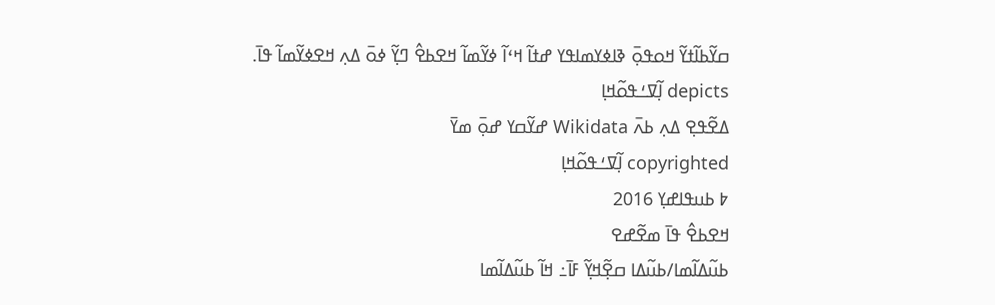ߛߌ߬ߕߊ߬ߙߌ߬ ߞߋߟߋ߲߫ ߢߊߦߌߘߊߟߌ ߝߙߊ߬ ߞߵߊ߬ ߦߌ߬ߘߊ߬ ߞߐߕߐ߮ ߣߌ߲߬ ߦߋ߫ ߡߍ߲ ߞߐߦߌ߬ߘߊ߬ ߟߊ߫.
depicts ߊ߲߬ߜߑߟߋ߬ߞߊ߲
ߡߐ߬ߟߐ߲ ߡߍ߲ ߕߍ߫ Wikidata ߝߌ߬ߛߌ ߝߋ߲߫ ߘߌ߫
copyrighted ߊ߲߬ߜߑߟߋ߬ߞߊ߲
߈ ߕߎߟߊߝߌ߲ 2016
ߞߐߕߐ߮ ߟߊ߫ ߘߐ߬ߝߐ
ߕߎ߬ߡߊ߬ߘߊ/ߕߎ߬ߡߊ ߛߐ߲߬ߞߌ߲߬ ߓߊ߫߸ ߞߊ߬ ߕߎ߬ߡߊ߬ߘߊ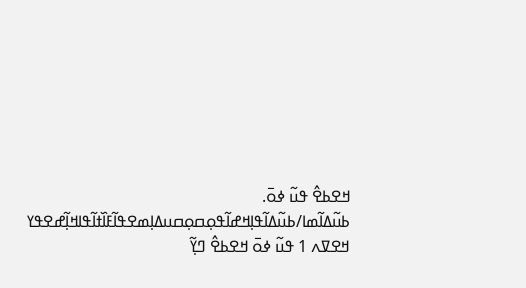ߞߐߕߐ߮ ߟߎ߬ ߦߋ߫.
ߕߎ߬ߡߊ߬ߘߊ/ߕߎ߬ߡߊ߬ߟߊ߲ߞߝߊ߬ߟߋ߲ߛߋ߲ߛߎߡߊ߲ߘߐߟߊ߬ߓߊ߰ߙߊ߬ߟߊߞߊ߲߬ߝߐߟߌ
ߞߐߜߍ 1 ߟߎ߬ ߦߋ߫ ߞߐߕߐ߮ ߣߌ߲߬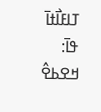ߠߊߓߊ߯ߙߊ߫ ߟߊ߫:
ߞߐߕߐ߮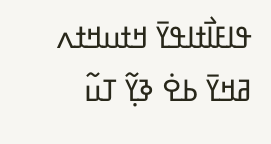ߟߊߓߊ߯ߙߊߟߌ߫ ߞߙߎߞߙߍ
ߥߞߌ߫ ߕߐ߭ ߢߌ߲߬ ߠߎ߬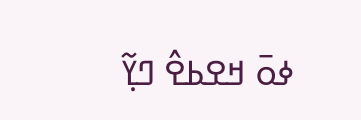ߦߋ߫ ߞߐߕߐ߮ ߣߌ߲߬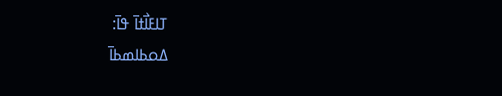ߠߊߓߊ߯ߙߊ߫ ߟߊ߫:
ߡߋߕߊߘߕߊ߫